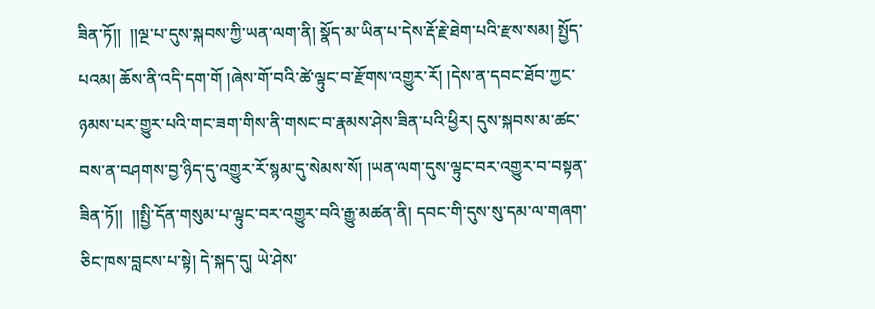ཟིན་ཏོ།།  །།ལྔ་པ་དུས་སྐབས་ཀྱི་ཡན་ལག་ནི། སྣོད་མ་ཡིན་པ་དེས་རྡོ་རྗེ་ཐེག་པའི་རྫས་སམ། སྤྱོད་པའམ། ཆོས་ནི་འདི་དག་གོ །ཞེས་གོ་བའི་ཚེ་ལྟུང་བ་རྫོགས་འགྱུར་རོ། །དེས་ན་དབང་ཐོབ་ཀྱང་ཉམས་པར་གྱུར་པའི་གང་ཟག་གིས་ནི་གསང་བ་རྣམས་ཤེས་ཟིན་པའི་ཕྱིར། དུས་སྐབས་མ་ཚང་བས་ན་བཤགས་བྱ་ཉིད་དུ་འགྱུར་རོ་སྙམ་དུ་སེམས་སོ། །ཡན་ལག་དུས་ལྟུང་བར་འགྱུར་བ་བསྟན་ཟིན་ཏོ།།  །།སྤྱི་དོན་གསུམ་པ་ལྟུང་བར་འགྱུར་བའི་རྒྱུ་མཚན་ནི། དབང་གི་དུས་སུ་དམ་ལ་གཞག་ཅིང་ཁས་བླངས་པ་སྟེ། དེ་སྐད་དུ། ཡེ་ཤེས་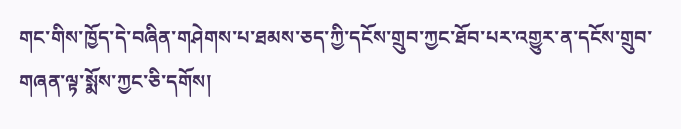གང་གིས་ཁྱོད་དེ་བཞིན་གཤེགས་པ་ཐམས་ཅད་ཀྱི་དངོས་གྲུབ་ཀྱང་ཐོབ་པར་འགྱུར་ན་དངོས་གྲུབ་གཞན་ལྟ་སྨོས་ཀྱང་ཅི་དགོས།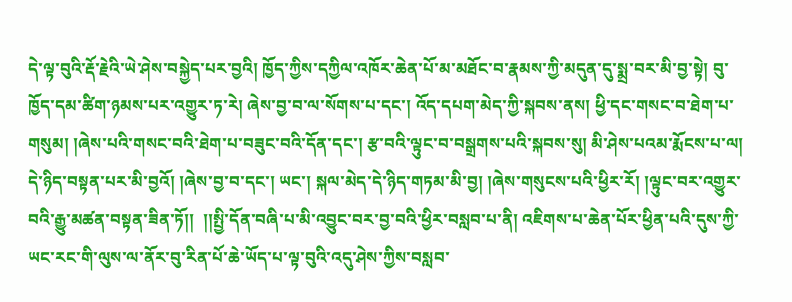དེ་ལྟ་བུའི་རྡོ་རྗེའི་ཡེ་ཤེས་བསྐྱེད་པར་བྱའི། ཁྱོད་ཀྱིས་དཀྱིལ་འཁོར་ཆེན་པོ་མ་མཐོང་བ་རྣམས་ཀྱི་མདུན་དུ་སྨྲ་བར་མི་བྱ་སྟེ། བུ་ཁྱོད་དམ་ཚིག་ཉམས་པར་འགྱུར་ཏ་རེ། ཞེས་བྱ་བ་ལ་སོགས་པ་དང་། འོད་དཔག་མེད་ཀྱི་སྐབས་ནས། ཕྱི་དང་གསང་བ་ཐེག་པ་གསུམ། །ཞེས་པའི་གསང་བའི་ཐེག་པ་བཟུང་བའི་དོན་དང་། རྩ་བའི་ལྟུང་བ་བསྒྲགས་པའི་སྐབས་སུ། མི་ཤེས་པའམ་རྨོངས་པ་ལ། དེ་ཉིད་བསྟན་པར་མི་བྱའོ། །ཞེས་བྱ་བ་དང་། ཡང་། སྐལ་མེད་དེ་ཉིད་གཏམ་མི་བྱ། །ཞེས་གསུངས་པའི་ཕྱིར་རོ། །ལྟུང་བར་འགྱུར་བའི་རྒྱུ་མཚན་བསྟན་ཟིན་ཏོ།།  །།སྤྱི་དོན་བཞི་པ་མི་འབྱུང་བར་བྱ་བའི་ཕྱིར་བསླབ་པ་ནི། འཇིགས་པ་ཆེན་པོར་ཕྱིན་པའི་དུས་ཀྱི་ཡང་རང་གི་ལུས་ལ་ནོར་བུ་རིན་པོ་ཆེ་ཡོད་པ་ལྟ་བུའི་འདུ་ཤེས་ཀྱིས་བསླབ་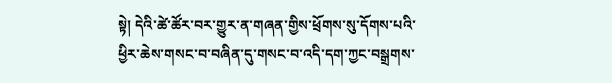སྟེ། དེའི་ཚེ་ཚོར་བར་གྱུར་ན་གཞན་གྱིས་ཕྲོགས་སུ་དོགས་པའི་ཕྱིར་ཆེས་གསང་བ་བཞིན་དུ་གསང་བ་འདི་དག་ཀྱང་བསྒྲགས་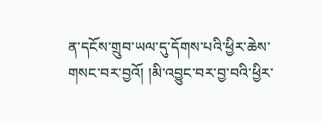ན་དངོས་གྲུབ་ཡལ་དུ་དོགས་པའི་ཕྱིར་ཆེས་གསང་བར་བྱའོ། །མི་འབྱུང་བར་བྱ་བའི་ཕྱིར་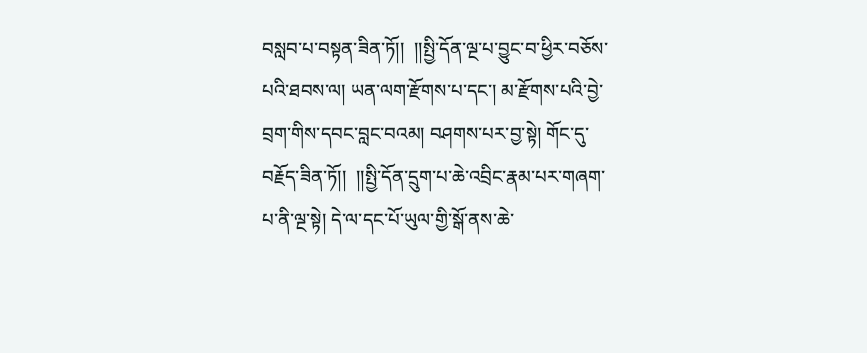བསླབ་པ་བསྟན་ཟིན་ཏོ།།  །།སྤྱི་དོན་ལྔ་པ་བྱུང་བ་ཕྱིར་བཅོས་པའི་ཐབས་ལ། ཡན་ལག་རྫོགས་པ་དང་། མ་རྫོགས་པའི་བྱེ་བྲག་གིས་དབང་བླང་བའམ། བཤགས་པར་བྱ་སྟེ། གོང་དུ་བརྗོད་ཟིན་ཏོ།།  །།སྤྱི་དོན་དྲུག་པ་ཆེ་འབྲིང་རྣམ་པར་གཞག་པ་ནི་ལྔ་སྟེ། དེ་ལ་དང་པོ་ཡུལ་གྱི་སྒོ་ནས་ཆེ་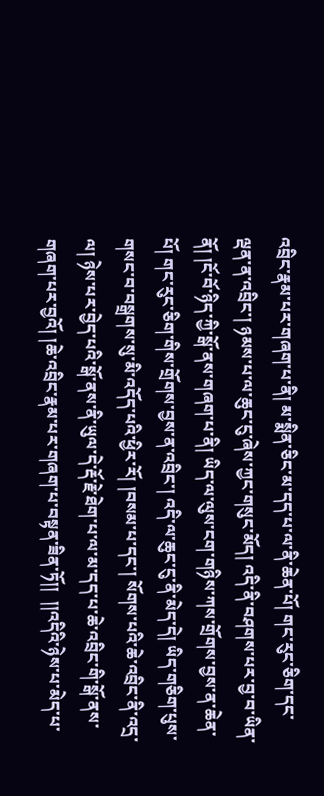འབྲིང་རྣམ་པར་གཞག་པ་ནི། མ་སྨིན་ཅིང་མ་དད་པ་ལ་ནི་ཆེན་པོ། གང་རུང་ཅིག་དང་ལྡན་ན་འབྲིང་། ཉམས་པ་ལ་ཆུང་ངུ་ཞེས་ཀྱང་གསུང་མོད། འདི་ནི་བཤགས་པར་བྱ་བ་ཡིན་ནོ། །ངོ་བོ་ཉིད་ཀྱི་སྒོ་ནས་གཞག་པ་ནི། ཡིད་ལ་ལུས་ངག་གཉིས་ཀས་གྲོགས་བྱས་ན་ཆེན་པོ། གང་རུང་ཅིག་གིས་གྲོགས་བྱས་ན་འབྲིང་། འདི་ལ་ཆུང་ངུ་ནི་མེད་དེ། ཡིད་གཅིག་པུས་གསང་བ་བསྒྲགས་སུ་མི་འདོད་པའི་ཕྱིར་རོ། །བསམ་པ་དང་། སོགས་པའི་ཆེ་འབྲིང་ནི་འདྲ་ལ། ཉེས་པར་བྱེད་པའི་སྒོ་ནས་ནི་ཡུལ་དེ་རྡོ་རྗེ་ཐེག་པ་ལ་མ་དད་པ་ཆེ་འབྲིང་གི་སྒོ་ནས་གཞག་པར་བྱའོ། །ཆེ་འབྲིང་རྣམ་པར་གཞག་པ་བསྟན་ཟིན་ཏོ།།  །།འདིའི་ཉེས་པ་མེད་པ་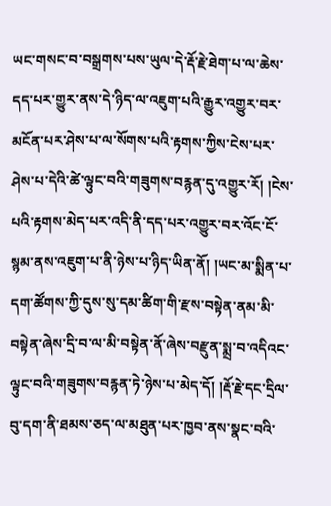ཡང་གསང་བ་བསྒྲགས་པས་ཡུལ་དེ་རྡོ་རྗེ་ཐེག་པ་ལ་ཆེས་དད་པར་གྱུར་ནས་དེ་ཉིད་ལ་འཇུག་པའི་རྒྱུར་འགྱུར་བར་མངོན་པར་ཤེས་པ་ལ་སོགས་པའི་རྟགས་ཀྱིས་ངེས་པར་ཤེས་པ་དེའི་ཚེ་ལྟུང་བའི་གཟུགས་བརྙན་དུ་འགྱུར་རོ། །ངེས་པའི་རྟགས་མེད་པར་འདི་ནི་དད་པར་འགྱུར་བར་འོང་ངོ་སྙམ་ནས་འཇུག་པ་ནི་ཉེས་པ་ཉིད་ཡིན་ནོ། །ཡང་མ་སྨིན་པ་དག་ཚོགས་ཀྱི་དུས་སུ་དམ་ཚིག་གི་རྫས་བསྟེན་ནམ་མི་བསྟེན་ཞེས་དྲི་བ་ལ་མི་བསྟེན་ནོ་ཞེས་བརྫུན་སྨྲ་བ་འདིའང་ལྟུང་བའི་གཟུགས་བརྙན་ཏེ་ཉེས་པ་མེད་དོ། །རྡོ་རྗེ་དང་དྲིལ་བུ་དག་ནི་ཐམས་ཅད་ལ་མཐུན་པར་ཁྱབ་ནས་སྣང་བའི་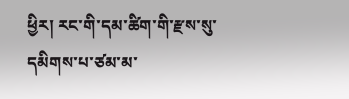ཕྱིར། རང་གི་དམ་ཚིག་གི་རྫས་སུ་དམིགས་པ་ཙམ་མ་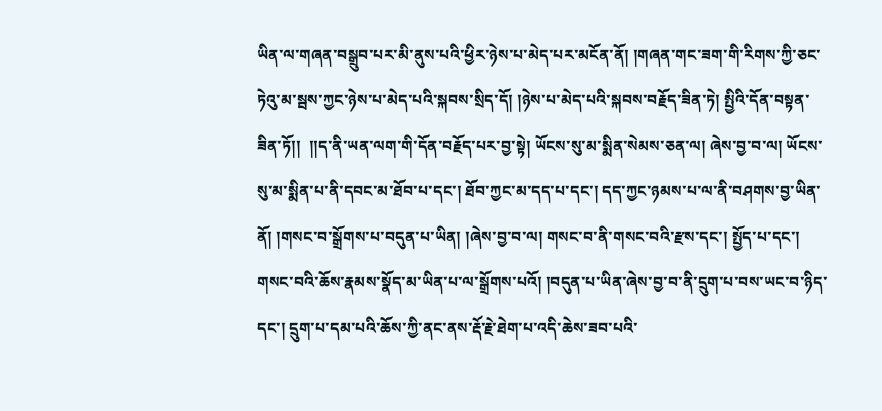ཡིན་ལ་གཞན་བསྒྲུབ་པར་མི་ནུས་པའི་ཕྱིར་ཉེས་པ་མེད་པར་མངོན་ནོ། །གཞན་གང་ཟག་གི་རིགས་ཀྱི་ཅང་ཏེའུ་མ་སྦས་ཀྱང་ཉེས་པ་མེད་པའི་སྐབས་སྲིད་དོ། །ཉེས་པ་མེད་པའི་སྐབས་བརྗོད་ཟིན་ཏེ། སྤྱིའི་དོན་བསྟན་ཟིན་ཏོ།།  །།ད་ནི་ཡན་ལག་གི་དོན་བརྗོད་པར་བྱ་སྟེ། ཡོངས་སུ་མ་སྨིན་སེམས་ཅན་ལ། ཞེས་བྱ་བ་ལ། ཡོངས་སུ་མ་སྨིན་པ་ནི་དབང་མ་ཐོབ་པ་དང་། ཐོབ་ཀྱང་མ་དད་པ་དང་། དད་ཀྱང་ཉམས་པ་ལ་ནི་བཤགས་བྱ་ཡིན་ནོ། །གསང་བ་སྒྲོགས་པ་བདུན་པ་ཡིན། །ཞེས་བྱ་བ་ལ། གསང་བ་ནི་གསང་བའི་རྫས་དང་། སྤྱོད་པ་དང་། གསང་བའི་ཆོས་རྣམས་སྣོད་མ་ཡིན་པ་ལ་སྒྲོགས་པའོ། །བདུན་པ་ཡིན་ཞེས་བྱ་བ་ནི་དྲུག་པ་བས་ཡང་བ་ཉིད་དང་། དྲུག་པ་དམ་པའི་ཆོས་ཀྱི་ནང་ནས་རྡོ་རྗེ་ཐེག་པ་འདི་ཆེས་ཟབ་པའི་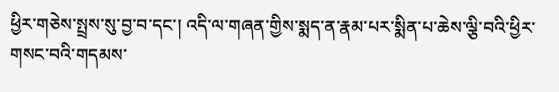ཕྱིར་གཅེས་སྤྲས་སུ་བྱ་བ་དང་། འདི་ལ་གཞན་གྱིས་སྨད་ན་རྣམ་པར་སྨིན་པ་ཆེས་ལྕི་བའི་ཕྱིར་གསང་བའི་གདམས་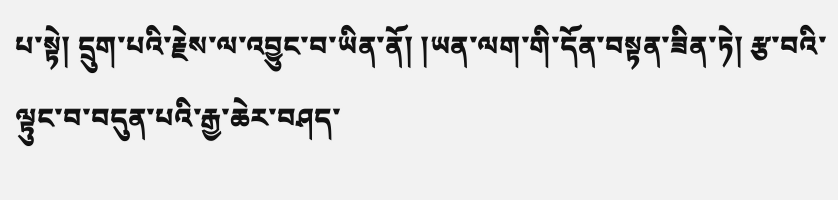པ་སྟེ། དྲུག་པའི་རྗེས་ལ་འབྱུང་བ་ཡིན་ནོ། །ཡན་ལག་གི་དོན་བསྟན་ཟིན་ཏེ། རྩ་བའི་ལྟུང་བ་བདུན་པའི་རྒྱ་ཆེར་བཤད་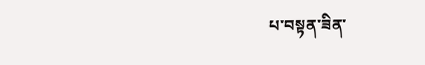པ་བསྟན་ཟིན་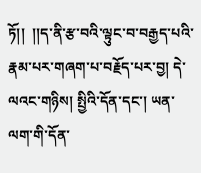ཏོ།།  །།ད་ནི་རྩ་བའི་ལྟུང་བ་བརྒྱད་པའི་རྣམ་པར་གཞག་པ་བརྗོད་པར་བྱ། དེ་ལའང་གཉིས། སྤྱིའི་དོན་དང་། ཡན་ལག་གི་དོན་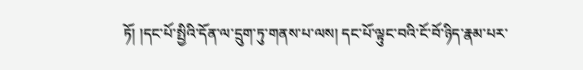ཏོ། །དང་པོ་སྤྱིའི་དོན་ལ་དྲུག་ཏུ་གནས་པ་ལས། དང་པོ་ལྟུང་བའི་ངོ་བོ་ཉིད་རྣམ་པར་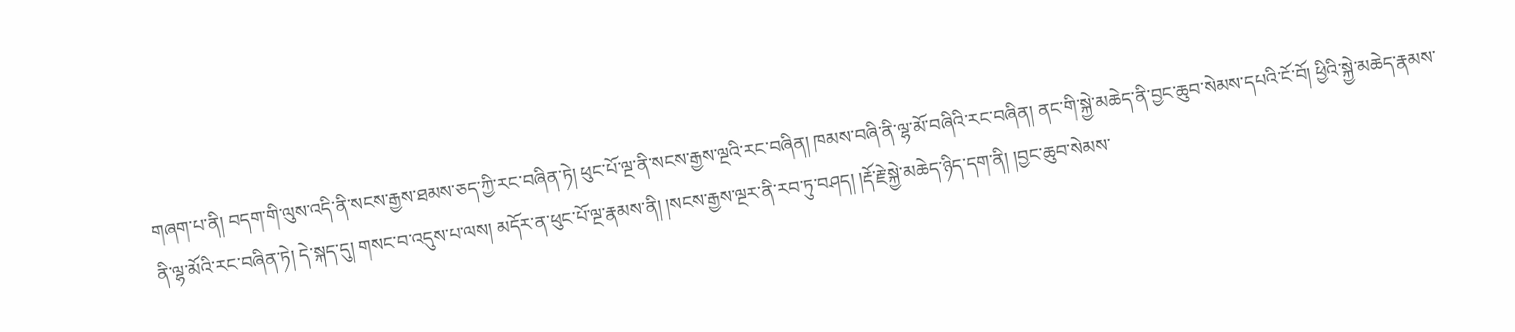གཞག་པ་ནི། བདག་གི་ལུས་འདི་ནི་སངས་རྒྱས་ཐམས་ཅད་ཀྱི་རང་བཞིན་ཏེ། ཕུང་པོ་ལྔ་ནི་སངས་རྒྱས་ལྔའི་རང་བཞིན། ཁམས་བཞི་ནི་ལྷ་མོ་བཞིའི་རང་བཞིན། ནང་གི་སྐྱེ་མཆེད་ནི་བྱང་ཆུབ་སེམས་དཔའི་ངོ་བོ། ཕྱིའི་སྐྱེ་མཆེད་རྣམས་ནི་ལྷ་མོའི་རང་བཞིན་ཏེ། དེ་སྐད་དུ། གསང་བ་འདུས་པ་ལས། མདོར་ན་ཕུང་པོ་ལྔ་རྣམས་ནི། །སངས་རྒྱས་ལྔར་ནི་རབ་ཏུ་བཤད། །རྡོ་རྗེ་སྐྱེ་མཆེད་ཉིད་དག་ནི། །བྱང་ཆུབ་སེམས་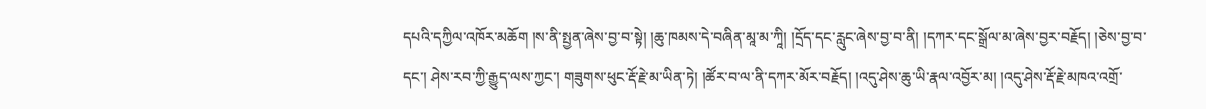དཔའི་དཀྱིལ་འཁོར་མཆོག །ས་ནི་སྤྱན་ཞེས་བྱ་བ་སྟེ། །ཆུ་ཁམས་དེ་བཞིན་མཱ་མ་ཀཱི། །དྲོད་དང་རླུང་ཞེས་བྱ་བ་ནི། །དཀར་དང་སྒྲོལ་མ་ཞེས་བྱར་བརྗོད། །ཅེས་བྱ་བ་དང་། ཤེས་རབ་ཀྱི་རྒྱུད་ལས་ཀྱང་། གཟུགས་ཕུང་རྡོ་རྗེ་མ་ཡིན་ཏེ། །ཚོར་བ་ལ་ནི་དཀར་མོར་བརྗོད། །འདུ་ཤེས་ཆུ་ཡི་རྣལ་འབྱོར་མ། །འདུ་ཤེས་རྡོ་རྗེ་མཁའ་འགྲོ་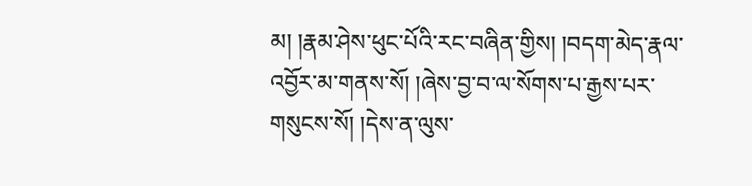མ། །རྣམ་ཤེས་ཕུང་པོའི་རང་བཞིན་གྱིས། །བདག་མེད་རྣལ་འབྱོར་མ་གནས་སོ། །ཞེས་བྱ་བ་ལ་སོགས་པ་རྒྱས་པར་གསུངས་སོ། །དེས་ན་ལུས་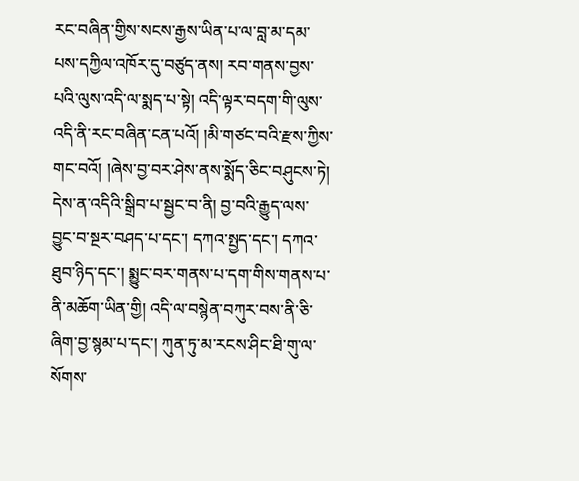རང་བཞིན་གྱིས་སངས་རྒྱས་ཡིན་པ་ལ་བླ་མ་དམ་པས་དཀྱིལ་འཁོར་དུ་བཙུད་ནས། རབ་གནས་བྱས་པའི་ལུས་འདི་ལ་སྨད་པ་སྟེ། འདི་ལྟར་བདག་གི་ལུས་འདི་ནི་རང་བཞིན་ངན་པའོ། །མི་གཙང་བའི་རྫས་ཀྱིས་གང་བའོ། །ཞེས་བྱ་བར་ཤེས་ནས་སྨོད་ཅིང་བཤུངས་ཏེ། དེས་ན་འདིའི་སྒྲིབ་པ་སྦྱང་བ་ནི། བྱ་བའི་རྒྱུད་ལས་བྱུང་བ་སྔར་བཤད་པ་དང་། དཀའ་སྤྱད་དང་། དཀའ་ཐུབ་ཉིད་དང་། སྨྱུང་བར་གནས་པ་དག་གིས་གནས་པ་ནི་མཆོག་ཡིན་གྱི། འདི་ལ་བསྙེན་བཀུར་བས་ནི་ཅི་ཞིག་བྱ་སྙམ་པ་དང་། ཀུན་ཏུ་མ་རངས་ཤིང་ཐི་གུ་ལ་སོགས་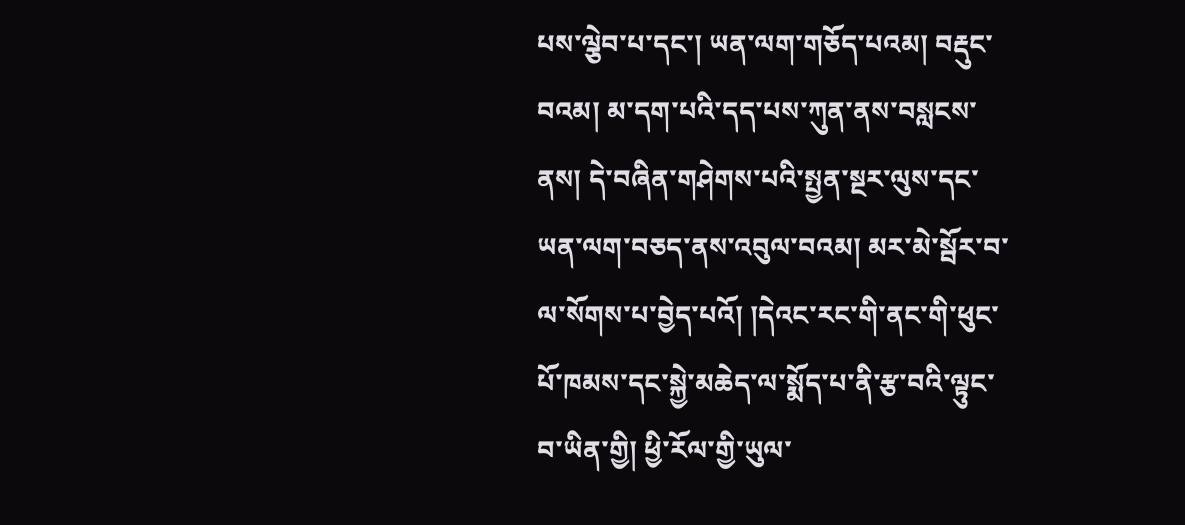པས་ལྕེབ་པ་དང་། ཡན་ལག་གཅོད་པའམ། བརྡུང་བའམ། མ་དག་པའི་དད་པས་ཀུན་ནས་བསླངས་ནས། དེ་བཞིན་གཤེགས་པའི་སྤྱན་སྔར་ལུས་དང་ཡན་ལག་བཅད་ནས་འབུལ་བའམ། མར་མེ་སྦོར་བ་ལ་སོགས་པ་བྱེད་པའོ། །དེའང་རང་གི་ནང་གི་ཕུང་པོ་ཁམས་དང་སྐྱེ་མཆེད་ལ་སྨོད་པ་ནི་རྩ་བའི་ལྟུང་བ་ཡིན་གྱི། ཕྱི་རོལ་གྱི་ཡུལ་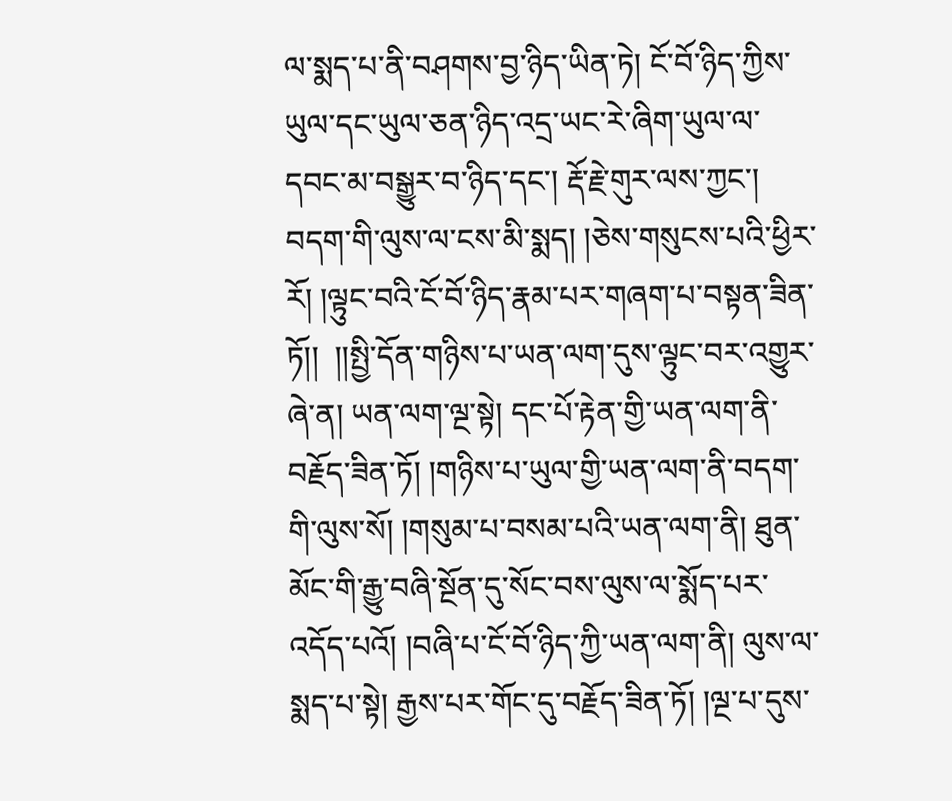ལ་སྨད་པ་ནི་བཤགས་བྱ་ཉིད་ཡིན་ཏེ། ངོ་བོ་ཉིད་ཀྱིས་ཡུལ་དང་ཡུལ་ཅན་ཉིད་འདྲ་ཡང་རེ་ཞིག་ཡུལ་ལ་དབང་མ་བསྒྱུར་བ་ཉིད་དང་། རྡོ་རྗེ་གུར་ལས་ཀྱང་། བདག་གི་ལུས་ལ་ངས་མི་སྨད། །ཅེས་གསུངས་པའི་ཕྱིར་རོ། །ལྟུང་བའི་ངོ་བོ་ཉིད་རྣམ་པར་གཞག་པ་བསྟན་ཟིན་ཏོ།།  །།སྤྱི་དོན་གཉིས་པ་ཡན་ལག་དུས་ལྟུང་བར་འགྱུར་ཞེ་ན། ཡན་ལག་ལྔ་སྟེ། དང་པོ་རྟེན་གྱི་ཡན་ལག་ནི་བརྗོད་ཟིན་ཏོ། །གཉིས་པ་ཡུལ་གྱི་ཡན་ལག་ནི་བདག་གི་ལུས་སོ། །གསུམ་པ་བསམ་པའི་ཡན་ལག་ནི། ཐུན་མོང་གི་རྒྱུ་བཞི་སྔོན་དུ་སོང་བས་ལུས་ལ་སྨོད་པར་འདོད་པའོ། །བཞི་པ་ངོ་བོ་ཉིད་ཀྱི་ཡན་ལག་ནི། ལུས་ལ་སྨད་པ་སྟེ། རྒྱས་པར་གོང་དུ་བརྗོད་ཟིན་ཏོ། །ལྔ་པ་དུས་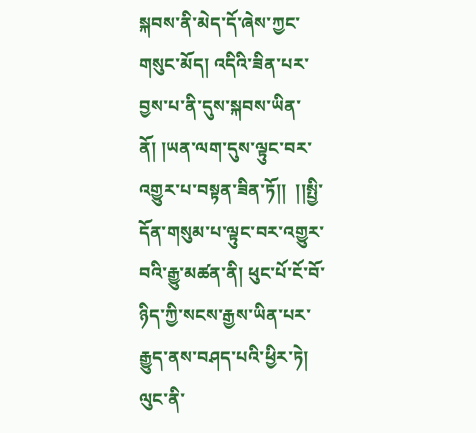སྐབས་ནི་མེད་དོ་ཞེས་ཀྱང་གསུང་མོད། འདིའི་ཟིན་པར་བྱས་པ་ནི་དུས་སྐབས་ཡིན་ནོ། །ཡན་ལག་དུས་ལྟུང་བར་འགྱུར་པ་བསྟན་ཟིན་ཏོ།།  །།སྤྱི་དོན་གསུམ་པ་ལྟུང་བར་འགྱུར་བའི་རྒྱུ་མཚན་ནི། ཕུང་པོ་ངོ་བོ་ཉིད་ཀྱི་སངས་རྒྱས་ཡིན་པར་རྒྱུད་ནས་བཤད་པའི་ཕྱིར་ཏེ། ལུང་ནི་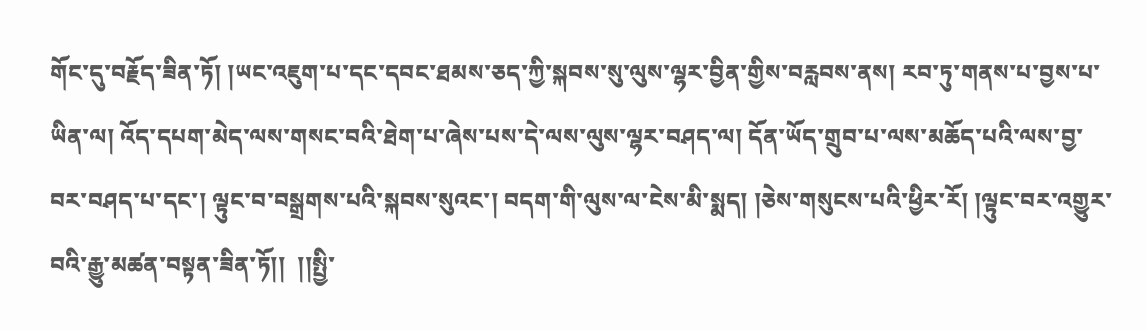གོང་དུ་བརྗོད་ཟིན་ཏོ། །ཡང་འཇུག་པ་དང་དབང་ཐམས་ཅད་ཀྱི་སྐབས་སུ་ལུས་ལྷར་བྱིན་གྱིས་བརླབས་ནས། རབ་ཏུ་གནས་པ་བྱས་པ་ཡིན་ལ། འོད་དཔག་མེད་ལས་གསང་བའི་ཐེག་པ་ཞེས་པས་དེ་ལས་ལུས་ལྷར་བཤད་ལ། དོན་ཡོད་གྲུབ་པ་ལས་མཆོད་པའི་ལས་བྱ་བར་བཤད་པ་དང་། ལྟུང་བ་བསྒྲགས་པའི་སྐབས་སུའང་། བདག་གི་ལུས་ལ་ངེས་མི་སྨད། །ཅེས་གསུངས་པའི་ཕྱིར་རོ། །ལྟུང་བར་འགྱུར་བའི་རྒྱུ་མཚན་བསྟན་ཟིན་ཏོ།།  །།སྤྱི་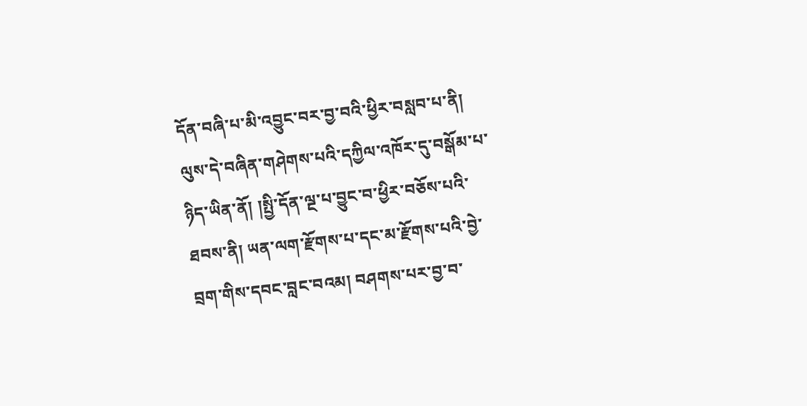དོན་བཞི་པ་མི་འབྱུང་བར་བྱ་བའི་ཕྱིར་བསླབ་པ་ནི། ལུས་དེ་བཞིན་གཤེགས་པའི་དཀྱིལ་འཁོར་དུ་བསྒོམ་པ་ཉིད་ཡིན་ནོ། །སྤྱི་དོན་ལྔ་པ་བྱུང་བ་ཕྱིར་བཅོས་པའི་ཐབས་ནི། ཡན་ལག་རྫོགས་པ་དང་མ་རྫོགས་པའི་བྱེ་བྲག་གིས་དབང་བླང་བའམ། བཤགས་པར་བྱ་བ་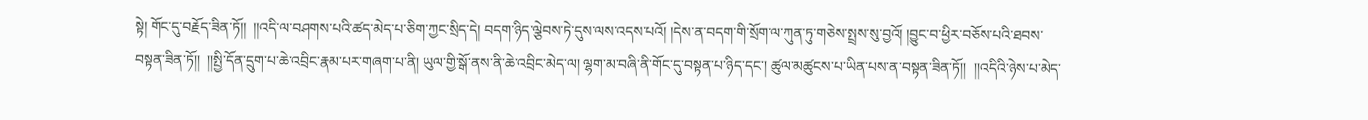སྟེ། གོང་དུ་བརྗོད་ཟིན་ཏོ།།  །།འདི་ལ་བཤགས་པའི་ཚད་མེད་པ་ཅིག་ཀྱང་སྲིད་དེ། བདག་ཉིད་ལྕེབས་ཏེ་དུས་ལས་འདས་པའོ། །དེས་ན་བདག་གི་སྲོག་ལ་ཀུན་ཏུ་གཅེས་སྤྲས་སུ་བྱའོ། །བྱུང་བ་ཕྱིར་བཅོས་པའི་ཐབས་བསྟན་ཟིན་ཏོ།།  །།སྤྱི་དོན་དྲུག་པ་ཆེ་འབྲིང་རྣམ་པར་གཞག་པ་ནི། ཡུལ་གྱི་སྒོ་ནས་ནི་ཆེ་འབྲིང་མེད་ལ། ལྷག་མ་བཞི་ནི་གོང་དུ་བསྟན་པ་ཉིད་དང་། ཚུལ་མཚུངས་པ་ཡིན་པས་ན་བསྟན་ཟིན་ཏོ།།  །།འདིའི་ཉེས་པ་མེད་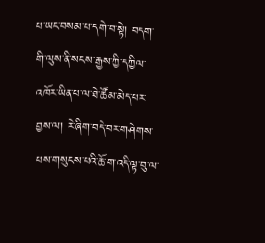པ་ཡང་བསམ་པ་དགེ་བ་སྟེ། བདག་གི་ལུས་ནི་སངས་རྒྱས་ཀྱི་དཀྱིལ་འཁོར་ཡིན་པ་ལ་ཐེ་ཚོམ་མེད་པར་བྱས་ལ། རེ་ཞིག་བདེ་བར་གཤེགས་པས་གསུངས་པའི་ཆོ་ག་འདི་ལྟ་བུ་ལ་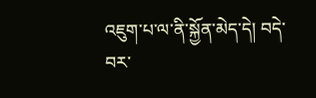འཇུག་པ་ལ་ནི་སྐྱོན་མེད་དེ། བདེ་བར་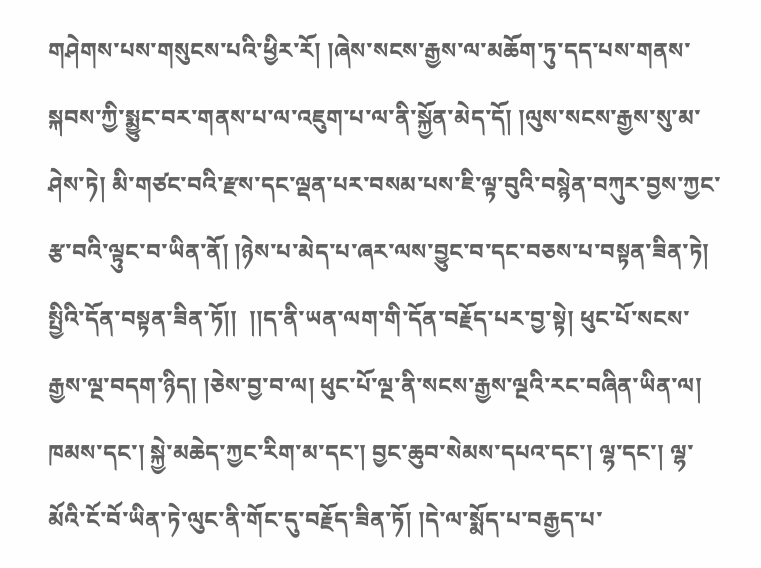གཤེགས་པས་གསུངས་པའི་ཕྱིར་རོ། །ཞེས་སངས་རྒྱས་ལ་མཆོག་ཏུ་དད་པས་གནས་སྐབས་ཀྱི་སྨྱུང་བར་གནས་པ་ལ་འཇུག་པ་ལ་ནི་སྐྱོན་མེད་དོ། །ལུས་སངས་རྒྱས་སུ་མ་ཤེས་ཏེ། མི་གཙང་བའི་རྫས་དང་ལྡན་པར་བསམ་པས་ཇི་ལྟ་བུའི་བསྙེན་བཀུར་བྱས་ཀྱང་རྩ་བའི་ལྟུང་བ་ཡིན་ནོ། །ཉེས་པ་མེད་པ་ཞར་ལས་བྱུང་བ་དང་བཅས་པ་བསྟན་ཟིན་ཏེ། སྤྱིའི་དོན་བསྟན་ཟིན་ཏོ།།  །།ད་ནི་ཡན་ལག་གི་དོན་བརྗོད་པར་བྱ་སྟེ། ཕུང་པོ་སངས་རྒྱས་ལྔ་བདག་ཉིད། །ཅེས་བྱ་བ་ལ། ཕུང་པོ་ལྔ་ནི་སངས་རྒྱས་ལྔའི་རང་བཞིན་ཡིན་ལ། ཁམས་དང་། སྐྱེ་མཆེད་ཀྱང་རིག་མ་དང་། བྱང་ཆུབ་སེམས་དཔའ་དང་། ལྷ་དང་། ལྷ་མོའི་ངོ་བོ་ཡིན་ཏེ་ལུང་ནི་གོང་དུ་བརྗོད་ཟིན་ཏོ། །དེ་ལ་སྨོད་པ་བརྒྱད་པ་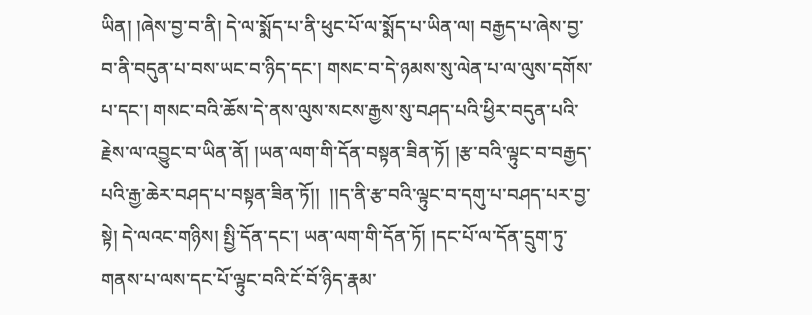ཡིན། །ཞེས་བྱ་བ་ནི། དེ་ལ་སྨོད་པ་ནི་ཕུང་པོ་ལ་སྨོད་པ་ཡིན་ལ། བརྒྱད་པ་ཞེས་བྱ་བ་ནི་བདུན་པ་བས་ཡང་བ་ཉིད་དང་། གསང་བ་དེ་ཉམས་སུ་ལེན་པ་ལ་ལུས་དགོས་པ་དང་། གསང་བའི་ཆོས་དེ་ནས་ལུས་སངས་རྒྱས་སུ་བཤད་པའི་ཕྱིར་བདུན་པའི་རྗེས་ལ་འབྱུང་བ་ཡིན་ནོ། །ཡན་ལག་གི་དོན་བསྟན་ཟིན་ཏོ། །རྩ་བའི་ལྟུང་བ་བརྒྱད་པའི་རྒྱ་ཆེར་བཤད་པ་བསྟན་ཟིན་ཏོ།།  །།ད་ནི་རྩ་བའི་ལྟུང་བ་དགུ་པ་བཤད་པར་བྱ་སྟེ། དེ་ལའང་གཉིས། སྤྱི་དོན་དང་། ཡན་ལག་གི་དོན་ཏོ། །དང་པོ་ལ་དོན་དྲུག་ཏུ་གནས་པ་ལས་དང་པོ་ལྟུང་བའི་ངོ་བོ་ཉིད་རྣམ་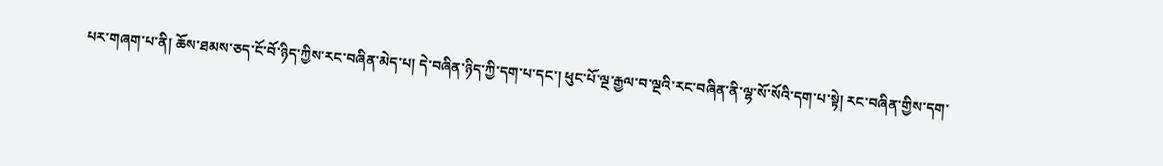པར་གཞག་པ་ནི། ཆོས་ཐམས་ཅད་ངོ་བོ་ཉིད་ཀྱིས་རང་བཞིན་མེད་པ། དེ་བཞིན་ཉིད་ཀྱི་དག་པ་དང་། ཕུང་པོ་ལྔ་རྒྱལ་བ་ལྔའི་རང་བཞིན་ནི་ལྷ་སོ་སོའི་དག་པ་སྟེ། རང་བཞིན་གྱིས་དག་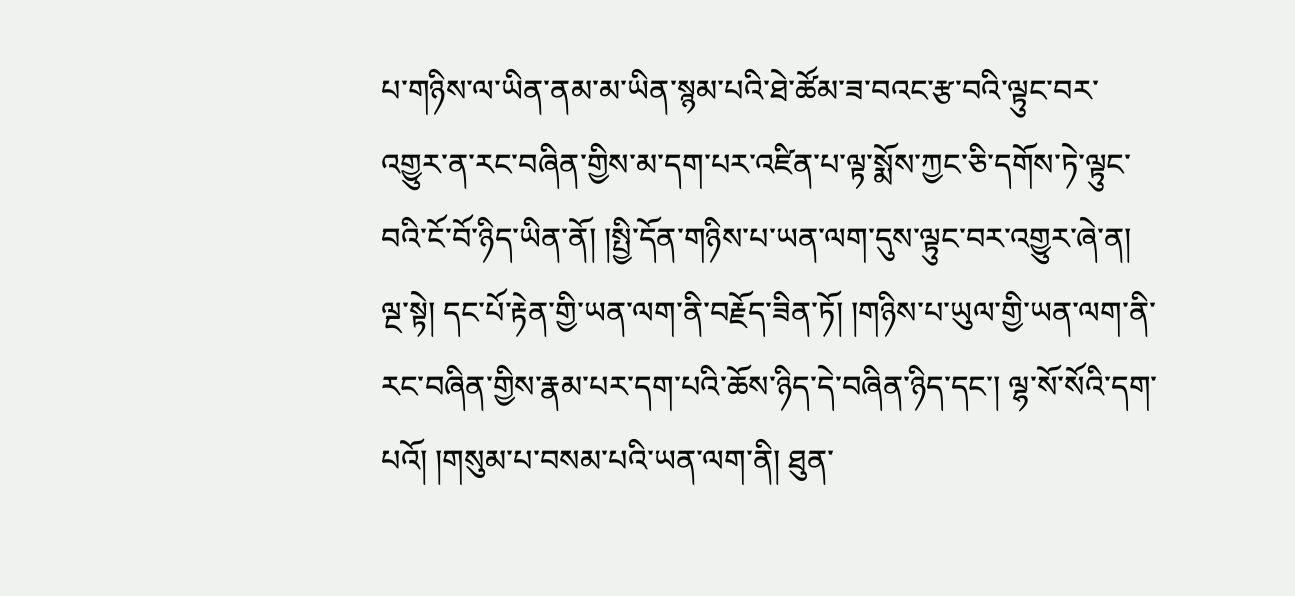པ་གཉིས་ལ་ཡིན་ནམ་མ་ཡིན་སྙམ་པའི་ཐེ་ཚོམ་ཟ་བའང་རྩ་བའི་ལྟུང་བར་འགྱུར་ན་རང་བཞིན་གྱིས་མ་དག་པར་འཛིན་པ་ལྟ་སྨོས་ཀྱང་ཅི་དགོས་ཏེ་ལྟུང་བའི་ངོ་བོ་ཉིད་ཡིན་ནོ། །སྤྱི་དོན་གཉིས་པ་ཡན་ལག་དུས་ལྟུང་བར་འགྱུར་ཞེ་ན། ལྔ་སྟེ། དང་པོ་རྟེན་གྱི་ཡན་ལག་ནི་བརྗོད་ཟིན་ཏོ། །གཉིས་པ་ཡུལ་གྱི་ཡན་ལག་ནི་རང་བཞིན་གྱིས་རྣམ་པར་དག་པའི་ཆོས་ཉིད་དེ་བཞིན་ཉིད་དང་། ལྷ་སོ་སོའི་དག་པའོ། །གསུམ་པ་བསམ་པའི་ཡན་ལག་ནི། ཐུན་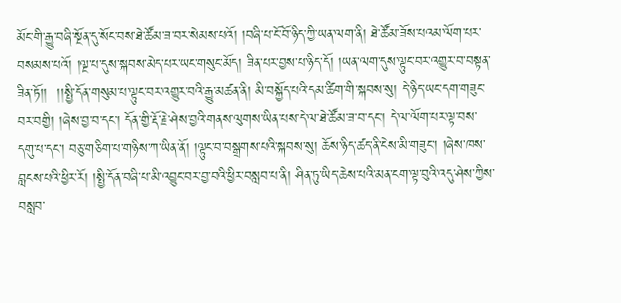མོང་གི་རྒྱུ་བཞི་སྔོན་དུ་སོང་བས་ཐེ་ཚོམ་ཟ་བར་སེམས་པའོ། །བཞི་པ་ངོ་བོ་ཉིད་ཀྱི་ཡན་ལག་ནི། ཐེ་ཚོམ་ཟོས་པའམ་ལོག་པར་བསམས་པའོ། །ལྔ་པ་དུས་སྐབས་མེད་པར་ཡང་གསུང་མོད། ཟིན་པར་བྱས་པ་ཉིད་དོ། །ཡན་ལག་དུས་ལྟུང་བར་འགྱུར་བ་བསྟན་ཟིན་ཏོ།།  །།སྤྱི་དོན་གསུམ་པ་ལྟུང་བར་འགྱུར་བའི་རྒྱུ་མཚན་ནི། མི་བསྐྱོད་པའི་དམ་ཚིག་གི་སྐབས་སུ། དེ་ཉིད་ཡང་དག་གཟུང་བར་བགྱི། །ཞེས་བྱ་བ་དང་། དོན་གྱི་རྡོ་རྗེ་ཤེས་བྱའི་གནས་ལུགས་ཡིན་པས་དེ་ལ་ཐེ་ཚོམ་ཟ་བ་དང་། དེ་ལ་ལོག་པར་ལྟ་བས་དགུ་པ་དང་། བཅུ་གཅིག་པ་གཉིས་ཀ་ཡིན་ནོ། །ལྟུང་བ་བསྒྲགས་པའི་སྐབས་སུ། ཆོས་ཉིད་ཚད་ནི་ངེས་མི་གཟུང་། །ཞེས་ཁས་བླངས་པའི་ཕྱིར་རོ། །སྤྱི་དོན་བཞི་པ་མི་འབྱུང་བར་བྱ་བའི་ཕྱིར་བསླབ་པ་ནི། ཤིན་ཏུ་ཡིད་ཆེས་པའི་མན་ངག་ལྟ་བུའི་འདུ་ཤེས་ཀྱིས་བསླབ་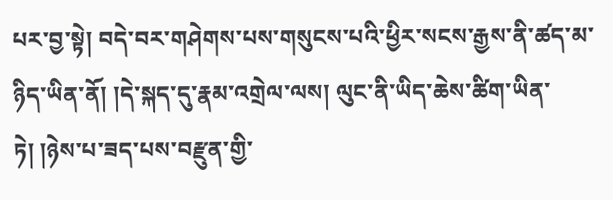པར་བྱ་སྟེ། བདེ་བར་གཤེགས་པས་གསུངས་པའི་ཕྱིར་སངས་རྒྱས་ནི་ཚད་མ་ཉིད་ཡིན་ནོ། །དེ་སྐད་དུ་རྣམ་འགྲེལ་ལས། ལུང་ནི་ཡིད་ཆེས་ཚིག་ཡིན་ཏེ། །ཉེས་པ་ཟད་པས་བརྫུན་གྱི་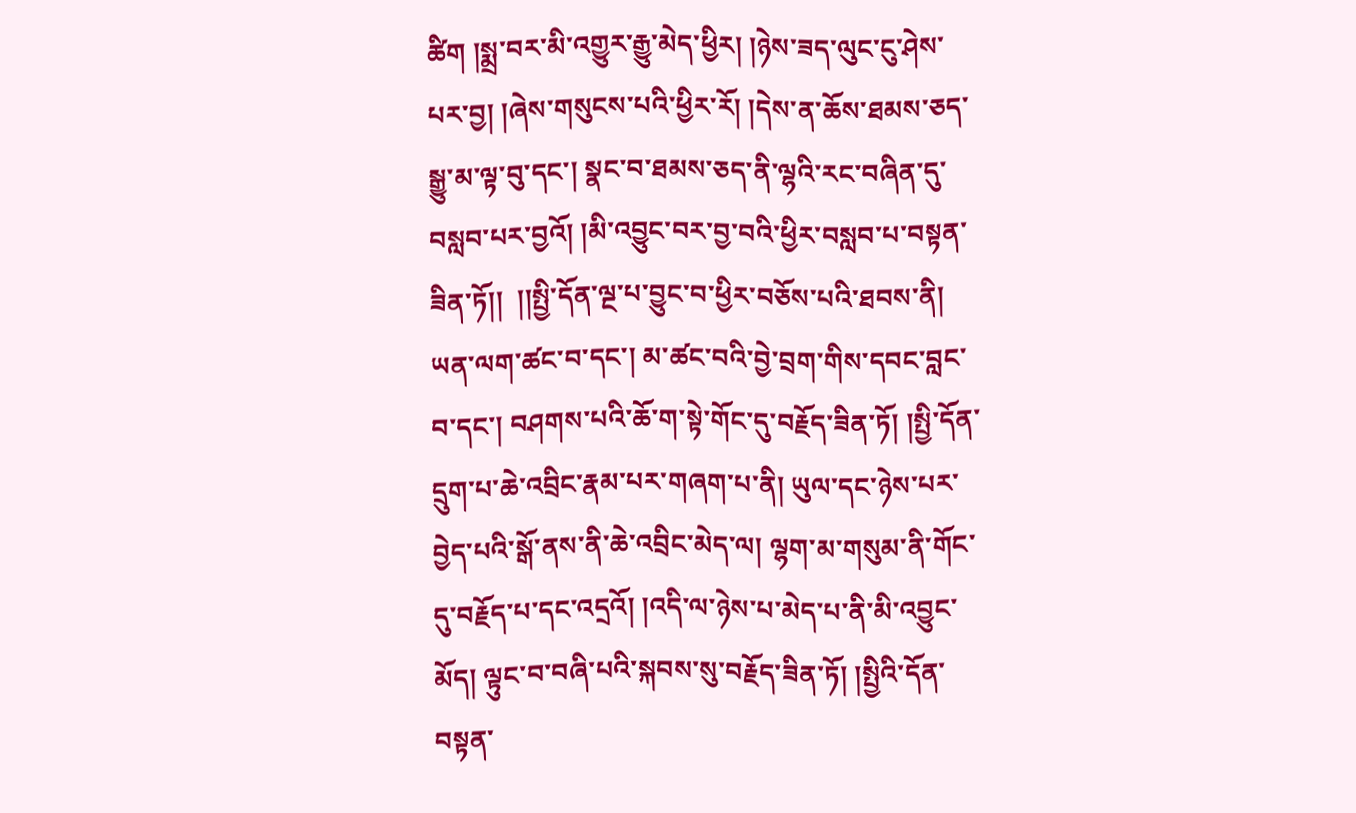ཚིག །སྨྲ་བར་མི་འགྱུར་རྒྱུ་མེད་ཕྱིར། །ཉེས་ཟད་ལུང་ངུ་ཤེས་པར་བྱ། །ཞེས་གསུངས་པའི་ཕྱིར་རོ། །དེས་ན་ཆོས་ཐམས་ཅད་སྒྱུ་མ་ལྟ་བུ་དང་། སྣང་བ་ཐམས་ཅད་ནི་ལྷའི་རང་བཞིན་དུ་བསླབ་པར་བྱའོ། །མི་འབྱུང་བར་བྱ་བའི་ཕྱིར་བསླབ་པ་བསྟན་ཟིན་ཏོ།།  །།སྤྱི་དོན་ལྔ་པ་བྱུང་བ་ཕྱིར་བཅོས་པའི་ཐབས་ནི། ཡན་ལག་ཚང་བ་དང་། མ་ཚང་བའི་བྱེ་བྲག་གིས་དབང་བླང་བ་དང་། བཤགས་པའི་ཆོ་ག་སྟེ་གོང་དུ་བརྗོད་ཟིན་ཏོ། །སྤྱི་དོན་དྲུག་པ་ཆེ་འབྲིང་རྣམ་པར་གཞག་པ་ནི། ཡུལ་དང་ཉེས་པར་བྱེད་པའི་སྒོ་ནས་ནི་ཆེ་འབྲིང་མེད་ལ། ལྷག་མ་གསུམ་ནི་གོང་དུ་བརྗོད་པ་དང་འདྲའོ། །འདི་ལ་ཉེས་པ་མེད་པ་ནི་མི་འབྱུང་མོད། ལྟུང་བ་བཞི་པའི་སྐབས་སུ་བརྗོད་ཟིན་ཏོ། །སྤྱིའི་དོན་བསྟན་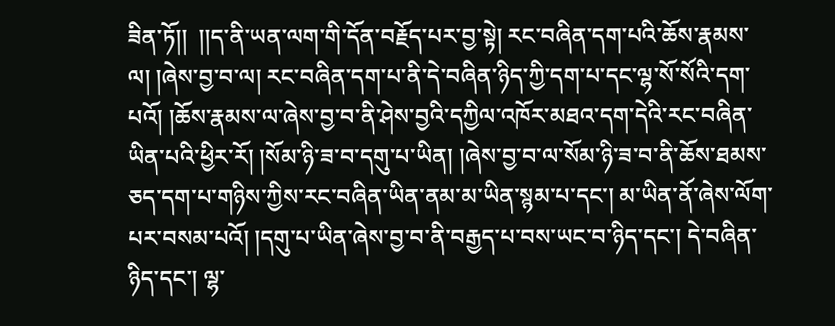ཟིན་ཏོ།།  །།ད་ནི་ཡན་ལག་གི་དོན་བརྗོད་པར་བྱ་སྟེ། རང་བཞིན་དག་པའི་ཆོས་རྣམས་ལ། །ཞེས་བྱ་བ་ལ། རང་བཞིན་དག་པ་ནི་དེ་བཞིན་ཉིད་ཀྱི་དག་པ་དང་ལྷ་སོ་སོའི་དག་པའོ། །ཆོས་རྣམས་ལ་ཞེས་བྱ་བ་ནི་ཤེས་བྱའི་དཀྱིལ་འཁོར་མཐའ་དག་དེའི་རང་བཞིན་ཡིན་པའི་ཕྱིར་རོ། །སོམ་ཉི་ཟ་བ་དགུ་པ་ཡིན། །ཞེས་བྱ་བ་ལ་སོམ་ཉི་ཟ་བ་ནི་ཆོས་ཐམས་ཅད་དག་པ་གཉིས་ཀྱིས་རང་བཞིན་ཡིན་ནམ་མ་ཡིན་སྙམ་པ་དང་། མ་ཡིན་ནོ་ཞེས་ལོག་པར་བསམ་པའོ། །དགུ་པ་ཡིན་ཞེས་བྱ་བ་ནི་བརྒྱད་པ་བས་ཡང་བ་ཉིད་དང་། དེ་བཞིན་ཉིད་དང་། ལྷ་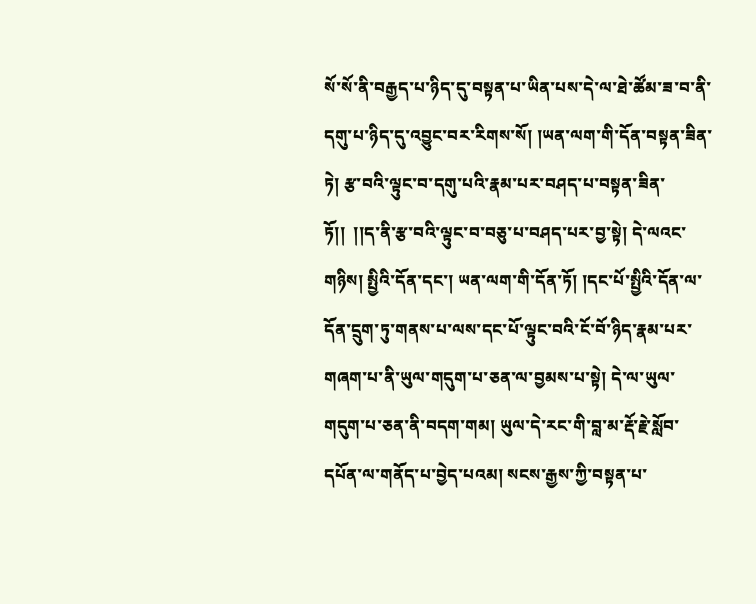སོ་སོ་ནི་བརྒྱད་པ་ཉིད་དུ་བསྟན་པ་ཡིན་པས་དེ་ལ་ཐེ་ཚོམ་ཟ་བ་ནི་དགུ་པ་ཉིད་དུ་འབྱུང་བར་རིགས་སོ། །ཡན་ལག་གི་དོན་བསྟན་ཟིན་ཏེ། རྩ་བའི་ལྟུང་བ་དགུ་པའི་རྣམ་པར་བཤད་པ་བསྟན་ཟིན་ཏོ།།  །།ད་ནི་རྩ་བའི་ལྟུང་བ་བཅུ་པ་བཤད་པར་བྱ་སྟེ། དེ་ལའང་གཉིས། སྤྱིའི་དོན་དང་། ཡན་ལག་གི་དོན་ཏོ། །དང་པོ་སྤྱིའི་དོན་ལ་དོན་དྲུག་ཏུ་གནས་པ་ལས་དང་པོ་ལྟུང་བའི་ངོ་བོ་ཉིད་རྣམ་པར་གཞག་པ་ནི་ཡུལ་གདུག་པ་ཅན་ལ་བྱམས་པ་སྟེ། དེ་ལ་ཡུལ་གདུག་པ་ཅན་ནི་བདག་གམ། ཡུལ་དེ་རང་གི་བླ་མ་རྡོ་རྗེ་སློབ་དཔོན་ལ་གནོད་པ་བྱེད་པའམ། སངས་རྒྱས་ཀྱི་བསྟན་པ་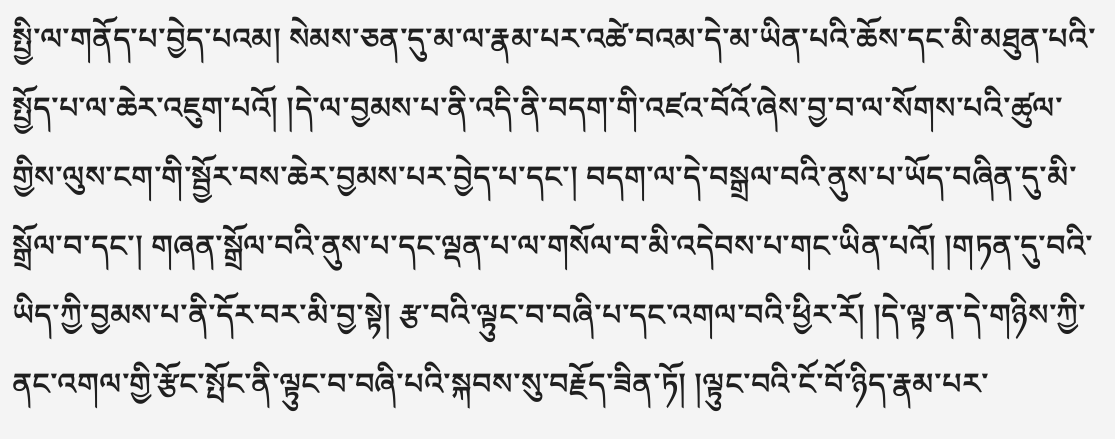སྤྱི་ལ་གནོད་པ་བྱེད་པའམ། སེམས་ཅན་དུ་མ་ལ་རྣམ་པར་འཚེ་བའམ་དེ་མ་ཡིན་པའི་ཆོས་དང་མི་མཐུན་པའི་སྤྱོད་པ་ལ་ཆེར་འཇུག་པའོ། །དེ་ལ་བྱམས་པ་ནི་འདི་ནི་བདག་གི་འཛའ་བོའོ་ཞེས་བྱ་བ་ལ་སོགས་པའི་ཚུལ་གྱིས་ལུས་ངག་གི་སྦྱོར་བས་ཆེར་བྱམས་པར་བྱེད་པ་དང་། བདག་ལ་དེ་བསྒྲལ་བའི་ནུས་པ་ཡོད་བཞིན་དུ་མི་སྒྲོལ་བ་དང་། གཞན་སྒྲོལ་བའི་ནུས་པ་དང་ལྡན་པ་ལ་གསོལ་བ་མི་འདེབས་པ་གང་ཡིན་པའོ། །གཏན་དུ་བའི་ཡིད་ཀྱི་བྱམས་པ་ནི་དོར་བར་མི་བྱ་སྟེ། རྩ་བའི་ལྟུང་བ་བཞི་པ་དང་འགལ་བའི་ཕྱིར་རོ། །དེ་ལྟ་ན་དེ་གཉིས་ཀྱི་ནང་འགལ་གྱི་རྩོང་སྤོང་ནི་ལྟུང་བ་བཞི་པའི་སྐབས་སུ་བརྗོད་ཟིན་ཏོ། །ལྟུང་བའི་ངོ་བོ་ཉིད་རྣམ་པར་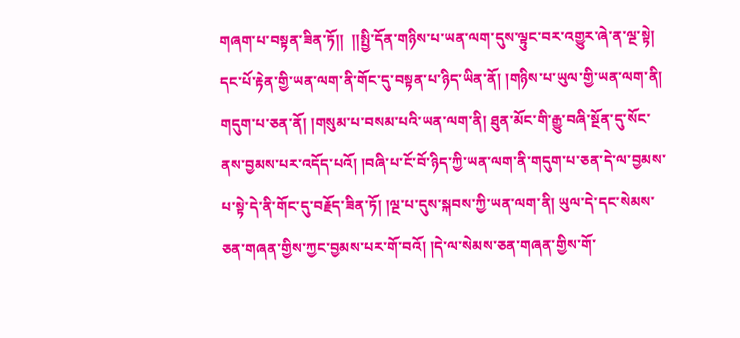གཞག་པ་བསྟན་ཟིན་ཏོ།།  །།སྤྱི་དོན་གཉིས་པ་ཡན་ལག་དུས་ལྟུང་བར་འགྱུར་ཞེ་ན་ལྔ་སྟེ། དང་པོ་རྟེན་གྱི་ཡན་ལག་ནི་གོང་དུ་བསྟན་པ་ཉིད་ཡིན་ནོ། །གཉིས་པ་ཡུལ་གྱི་ཡན་ལག་ནི། གདུག་པ་ཅན་ནོ། །གསུམ་པ་བསམ་པའི་ཡན་ལག་ནི། ཐུན་མོང་གི་རྒྱུ་བཞི་སྔོན་དུ་སོང་ནས་བྱམས་པར་འདོད་པའོ། །བཞི་པ་ངོ་བོ་ཉིད་ཀྱི་ཡན་ལག་ནི་གདུག་པ་ཅན་དེ་ལ་བྱམས་པ་སྟེ་དེ་ནི་གོང་དུ་བརྗོད་ཟིན་ཏོ། །ལྔ་པ་དུས་སྐབས་ཀྱི་ཡན་ལག་ནི། ཡུལ་དེ་དང་སེམས་ཅན་གཞན་གྱིས་ཀྱང་བྱམས་པར་གོ་བའོ། །དེ་ལ་སེམས་ཅན་གཞན་གྱིས་གོ་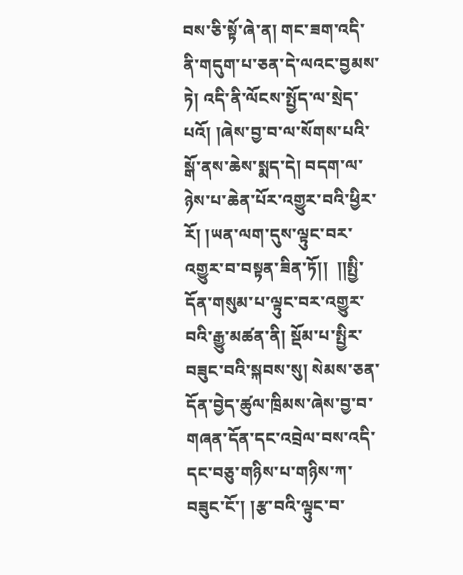བས་ཅི་སྟོ་ཞེ་ན། གང་ཟག་འདི་ནི་གདུག་པ་ཅན་དེ་ལའང་བྱམས་ཏེ། འདི་ནི་ལོངས་སྤྱོད་ལ་སྲེད་པའོ། །ཞེས་བྱ་བ་ལ་སོགས་པའི་སྒོ་ནས་ཆེས་སྨད་དེ། བདག་ལ་ཉེས་པ་ཆེན་པོར་འགྱུར་བའི་ཕྱིར་རོ། །ཡན་ལག་དུས་ལྟུང་བར་འགྱུར་བ་བསྟན་ཟིན་ཏོ།།  །།སྤྱི་དོན་གསུམ་པ་ལྟུང་བར་འགྱུར་བའི་རྒྱུ་མཚན་ནི། སྡོམ་པ་སྤྱིར་བཟུང་བའི་སྐབས་སུ། སེམས་ཅན་དོན་བྱེད་ཚུལ་ཁྲིམས་ཞེས་བྱ་བ་གཞན་དོན་དང་འབྲེལ་བས་འདི་དང་བཅུ་གཉིས་པ་གཉིས་ཀ་བཟུང་ངོ་། །རྩ་བའི་ལྟུང་བ་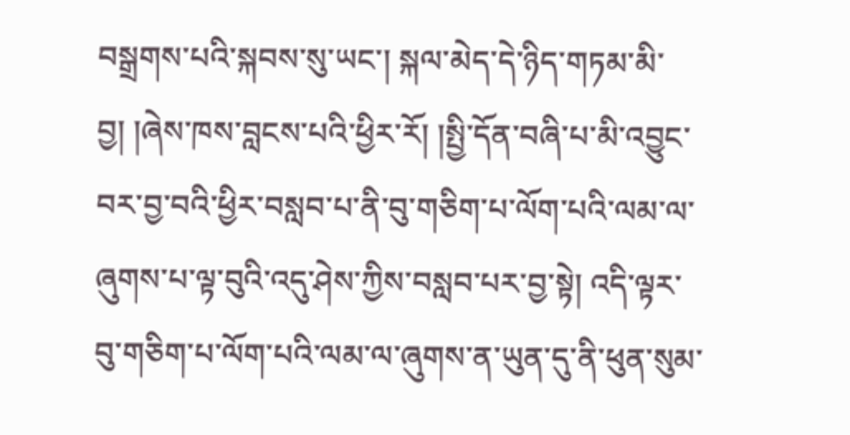བསྒྲགས་པའི་སྐབས་སུ་ཡང་། སྐལ་མེད་དེ་ཉིད་གཏམ་མི་བྱ། །ཞེས་ཁས་བླངས་པའི་ཕྱིར་རོ། །སྤྱི་དོན་བཞི་པ་མི་འབྱུང་བར་བྱ་བའི་ཕྱིར་བསླབ་པ་ནི་བུ་གཅིག་པ་ལོག་པའི་ལམ་ལ་ཞུགས་པ་ལྟ་བུའི་འདུ་ཤེས་ཀྱིས་བསླབ་པར་བྱ་སྟེ། འདི་ལྟར་བུ་གཅིག་པ་ལོག་པའི་ལམ་ལ་ཞུགས་ན་ཡུན་དུ་ནི་ཕུན་སུམ་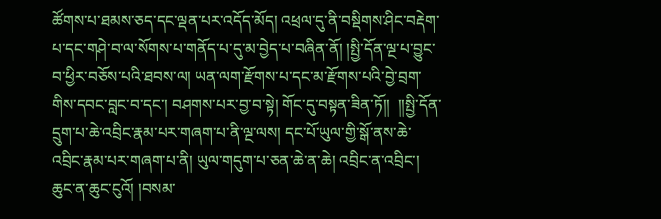ཚོགས་པ་ཐམས་ཅད་དང་ལྡན་པར་འདོད་མོད། འཕྲལ་དུ་ནི་བསྡིགས་ཤིང་བརྡེག་པ་དང་གཤེ་བ་ལ་སོགས་པ་གནོད་པ་དུ་མ་བྱེད་པ་བཞིན་ནོ། །སྤྱི་དོན་ལྔ་པ་བྱུང་བ་ཕྱིར་བཅོས་པའི་ཐབས་ལ། ཡན་ལག་རྫོགས་པ་དང་མ་རྫོགས་པའི་བྱེ་བྲག་གིས་དབང་བླང་བ་དང་། བཤགས་པར་བྱ་བ་སྟེ། གོང་དུ་བསྟན་ཟིན་ཏོ།།  །།སྤྱི་དོན་དྲུག་པ་ཆེ་འབྲིང་རྣམ་པར་གཞག་པ་ནི་ལྔ་ལས། དང་པོ་ཡུལ་གྱི་སྒོ་ནས་ཆེ་འབྲིང་རྣམ་པར་གཞག་པ་ནི། ཡུལ་གདུག་པ་ཅན་ཆེ་ན་ཆེ། འབྲིང་ན་འབྲིང་། ཆུང་ན་ཆུང་ངུའོ། །བསམ་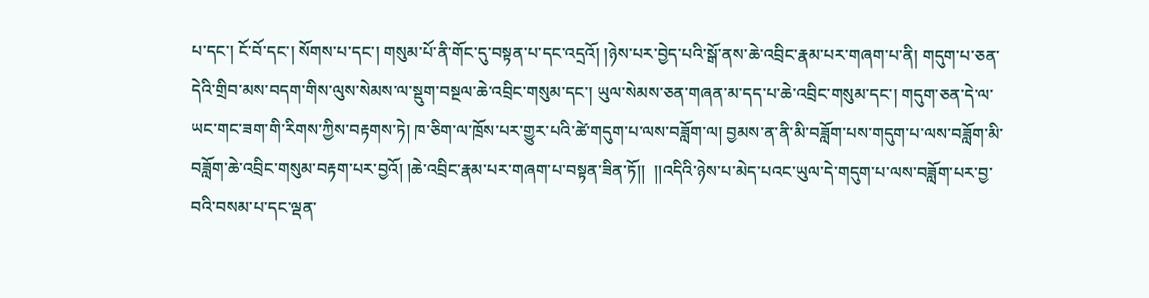པ་དང་། ངོ་བོ་དང་། སོགས་པ་དང་། གསུམ་པོ་ནི་གོང་དུ་བསྟན་པ་དང་འདྲའོ། །ཉེས་པར་བྱེད་པའི་སྒོ་ནས་ཆེ་འབྲིང་རྣམ་པར་གཞག་པ་ནི། གདུག་པ་ཅན་དེའི་གྲིབ་མས་བདག་གིས་ལུས་སེམས་ལ་སྡུག་བསྔལ་ཆེ་འབྲིང་གསུམ་དང་། ཡུལ་སེམས་ཅན་གཞན་མ་དད་པ་ཆེ་འབྲིང་གསུམ་དང་། གདུག་ཅན་དེ་ལ་ཡང་གང་ཟག་གི་རིགས་ཀྱིས་བརྟགས་ཏེ། ཁ་ཅིག་ལ་ཁྲོས་པར་གྱུར་པའི་ཚེ་གདུག་པ་ལས་བཟློག་ལ། བྱམས་ན་ནི་མི་བཟློག་པས་གདུག་པ་ལས་བཟློག་མི་བཟློག་ཆེ་འབྲིང་གསུམ་བརྟག་པར་བྱའོ། །ཆེ་འབྲིང་རྣམ་པར་གཞག་པ་བསྟན་ཟིན་ཏོ།།  །།འདིའི་ཉེས་པ་མེད་པའང་ཡུལ་དེ་གདུག་པ་ལས་བཟློག་པར་བྱ་བའི་བསམ་པ་དང་ལྡན་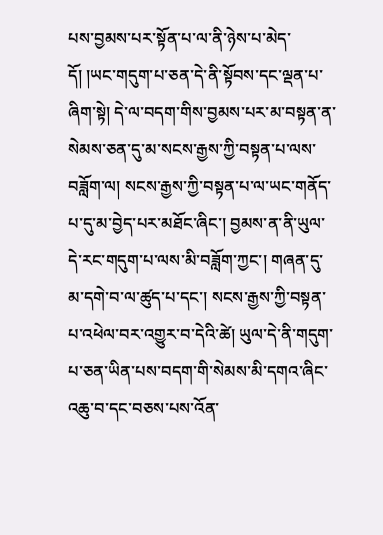པས་བྱམས་པར་སྟོན་པ་ལ་ནི་ཉེས་པ་མེད་དོ། །ཡང་གདུག་པ་ཅན་དེ་ནི་སྟོབས་དང་ལྡན་པ་ཞིག་སྟེ། དེ་ལ་བདག་གིས་བྱམས་པར་མ་བསྟན་ན་སེམས་ཅན་དུ་མ་སངས་རྒྱས་ཀྱི་བསྟན་པ་ལས་བཟློག་ལ། སངས་རྒྱས་ཀྱི་བསྟན་པ་ལ་ཡང་གནོད་པ་དུ་མ་བྱེད་པར་མཐོང་ཞིང་། བྱམས་ན་ནི་ཡུལ་དེ་རང་གདུག་པ་ལས་མི་བཟློག་ཀྱང་། གཞན་དུ་མ་དགེ་བ་ལ་ཚུད་པ་དང་། སངས་རྒྱས་ཀྱི་བསྟན་པ་འཕེལ་བར་འགྱུར་བ་དེའི་ཚེ། ཡུལ་དེ་ནི་གདུག་པ་ཅན་ཡིན་པས་བདག་གི་སེམས་མི་དགའ་ཞིང་འཆུ་བ་དང་བཅས་པས་འོན་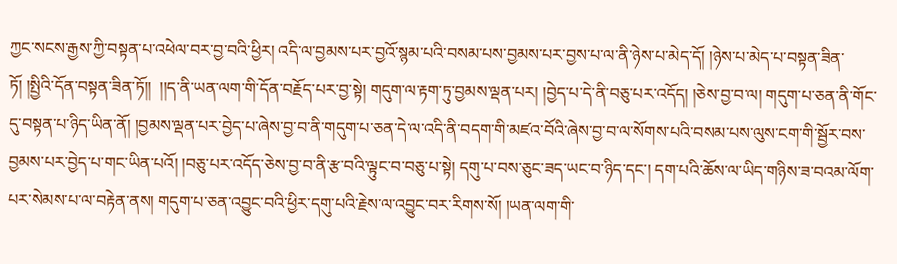ཀྱང་སངས་རྒྱས་ཀྱི་བསྟན་པ་འཕེལ་བར་བྱ་བའི་ཕྱིར། འདི་ལ་བྱམས་པར་བྱའོ་སྙམ་པའི་བསམ་པས་བྱམས་པར་བྱས་པ་ལ་ནི་ཉེས་པ་མེད་དོ། །ཉེས་པ་མེད་པ་བསྟན་ཟིན་ཏོ། །སྤྱིའི་དོན་བསྟན་ཟིན་ཏོ།།  །།ད་ནི་ཡན་ལག་གི་དོན་བརྗོད་པར་བྱ་སྟེ། གདུག་ལ་རྟག་ཏུ་བྱམས་ལྡན་པར། །བྱེད་པ་དེ་ནི་བཅུ་པར་འདོད། །ཅེས་བྱ་བ་ལ། གདུག་པ་ཅན་ནི་གོང་དུ་བསྟན་པ་ཉིད་ཡིན་ནོ། །བྱམས་ལྡན་པར་བྱེད་པ་ཞེས་བྱ་བ་ནི་གདུག་པ་ཅན་དེ་ལ་འདི་ནི་བདག་གི་མཛའ་བོའི་ཞེས་བྱ་བ་ལ་སོགས་པའི་བསམ་པས་ལུས་ངག་གི་སྦྱོར་བས་བྱམས་པར་བྱེད་པ་གང་ཡིན་པའོ། །བཅུ་པར་འདོད་ཅེས་བྱ་བ་ནི་རྩ་བའི་ལྟུང་བ་བཅུ་པ་སྟེ། དགུ་པ་བས་ཅུང་ཟད་ཡང་བ་ཉིད་དང་། དག་པའི་ཆོས་ལ་ཡིད་གཉིས་ཟ་བའམ་ལོག་པར་སེམས་པ་ལ་བརྟེན་ནས། གདུག་པ་ཅན་འབྱུང་བའི་ཕྱིར་དགུ་པའི་རྗེས་ལ་འབྱུང་བར་རིགས་སོ། །ཡན་ལག་གི་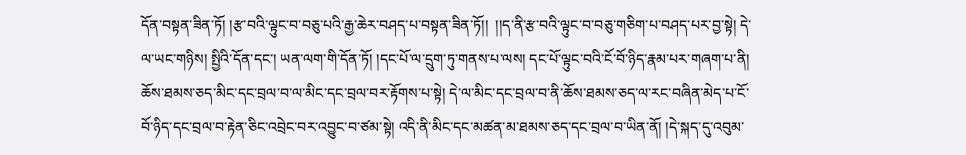དོན་བསྟན་ཟིན་ཏོ། །རྩ་བའི་ལྟུང་བ་བཅུ་པའི་རྒྱ་ཆེར་བཤད་པ་བསྟན་ཟིན་ཏོ།།  །།ད་ནི་རྩ་བའི་ལྟུང་བ་བཅུ་གཅིག་པ་བཤད་པར་བྱ་སྟེ། དེ་ལ་ཡང་གཉིས། སྤྱིའི་དོན་དང་། ཡན་ལག་གི་དོན་ཏོ། །དང་པོ་ལ་དྲུག་ཏུ་གནས་པ་ལས། དང་པོ་ལྟུང་བའི་ངོ་བོ་ཉིད་རྣམ་པར་གཞག་པ་ནི། ཆོས་ཐམས་ཅད་མིང་དང་བྲལ་བ་ལ་མིང་དང་བྲལ་བར་རྟོགས་པ་སྟེ། དེ་ལ་མིང་དང་བྲལ་བ་ནི་ཆོས་ཐམས་ཅད་ལ་རང་བཞིན་མེད་པ་ངོ་བོ་ཉིད་དང་བྲལ་བ་རྟེན་ཅིང་འབྲེང་བར་འབྱུང་བ་ཙམ་སྟེ། འདི་ནི་མིང་དང་མཚན་མ་ཐམས་ཅད་དང་བྲལ་བ་ཡིན་ནོ། །དེ་སྐད་དུ་འབུམ་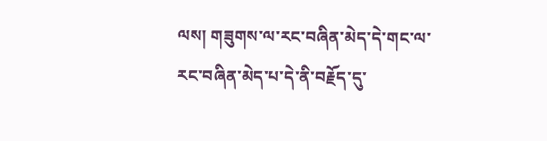ལས། གཟུགས་ལ་རང་བཞིན་མེད་དེ་གང་ལ་རང་བཞིན་མེད་པ་དེ་ནི་བརྗོད་དུ་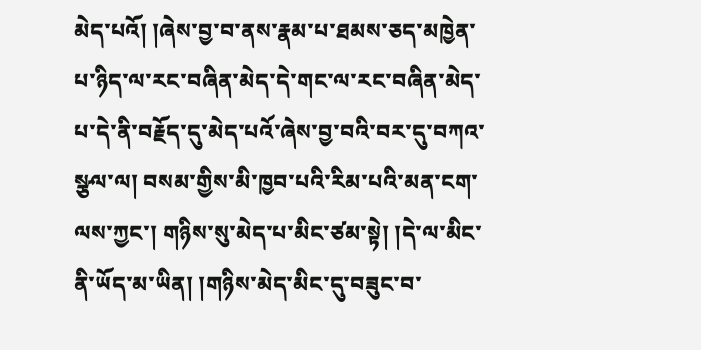མེད་པའོ། །ཞེས་བྱ་བ་ནས་རྣམ་པ་ཐམས་ཅད་མཁྱེན་པ་ཉིད་ལ་རང་བཞིན་མེད་དེ་གང་ལ་རང་བཞིན་མེད་པ་དེ་ནི་བརྗོད་དུ་མེད་པའོ་ཞེས་བྱ་བའི་བར་དུ་བཀའ་སྩལ་ལ། བསམ་གྱིས་མི་ཁྱབ་པའི་རིམ་པའི་མན་ངག་ལས་ཀྱང་། གཉིས་སུ་མེད་པ་མིང་ཙམ་སྟེ། །དེ་ལ་མིང་ནི་ཡོད་མ་ཡིན། །གཉིས་མེད་མིང་དུ་བཟུང་བ་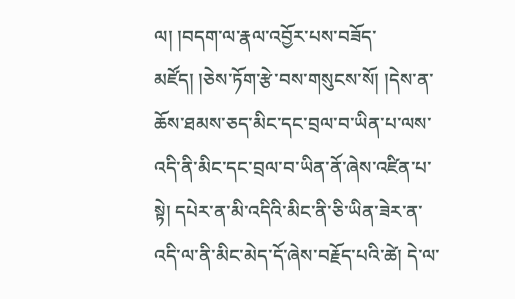ལ། །བདག་ལ་རྣལ་འབྱོར་པས་བཟོད་མཛོད། །ཅེས་ཏོག་རྩེ་བས་གསུངས་སོ། །དེས་ན་ཆོས་ཐམས་ཅད་མིང་དང་བྲལ་བ་ཡིན་པ་ལས་འདི་ནི་མིང་དང་བྲལ་བ་ཡིན་ནོ་ཞེས་འཛིན་པ་སྟེ། དཔེར་ན་མི་འདིའི་མིང་ནི་ཅི་ཡིན་ཟེར་ན་འདི་ལ་ནི་མིང་མེད་དོ་ཞེས་བརྗོད་པའི་ཚེ། དེ་ལ་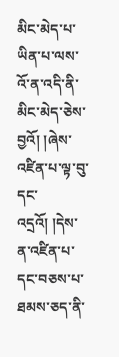མིང་མེད་པ་ཡིན་པ་ལས་འོ་ན་འདི་ནི་མིང་མེད་ཅེས་བྱའོ། །ཞེས་འཛིན་པ་ལྟ་བུ་དང་འདྲའོ། །དེས་ན་འཛིན་པ་དང་བཅས་པ་ཐམས་ཅད་ནི་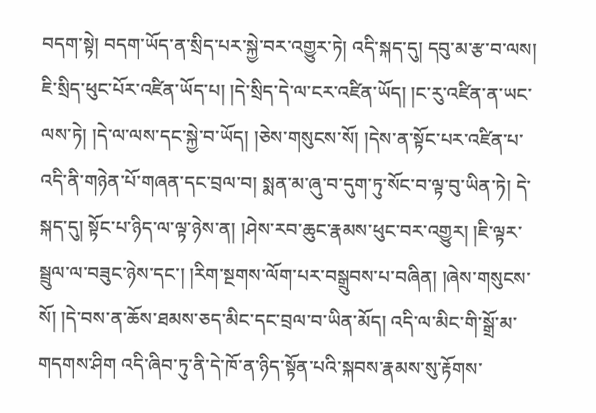བདག་སྟེ། བདག་ཡོད་ན་སྲིད་པར་སྐྱེ་བར་འགྱུར་ཏེ། འདི་སྐད་དུ། དབུ་མ་རྩ་བ་ལས། ཇི་སྲིད་ཕུང་པོར་འཛིན་ཡོད་པ། །དེ་སྲིད་དེ་ལ་ངར་འཛིན་ཡོད། །ང་རུ་འཛིན་ན་ཡང་ལས་ཏེ། །དེ་ལ་ལས་དང་སྐྱེ་བ་ཡོད། །ཅེས་གསུངས་སོ། །དེས་ན་སྟོང་པར་འཛིན་པ་འདི་ནི་གཉེན་པོ་གཞན་དང་བྲལ་བ། སྨན་མ་ཞུ་བ་དུག་ཏུ་སོང་བ་ལྟ་བུ་ཡིན་ཏེ། དེ་སྐད་དུ། སྟོང་པ་ཉིད་ལ་ལྟ་ཉེས་ན། །ཤེས་རབ་ཆུང་རྣམས་ཕུང་བར་འགྱུར། །ཇི་ལྟར་སྦྲུལ་ལ་བཟུང་ཉེས་དང་། །རིག་སྔགས་ལོག་པར་བསྒྲུབས་པ་བཞིན། །ཞེས་གསུངས་སོ། །དེ་བས་ན་ཆོས་ཐམས་ཅད་མིང་དང་བྲལ་བ་ཡིན་མོད། འདི་ལ་མིང་གི་སྒྲོ་མ་གདགས་ཤིག འདི་ཞིབ་ཏུ་ནི་དེ་ཁོ་ན་ཉིད་སྟོན་པའི་སྐབས་རྣམས་སུ་རྟོགས་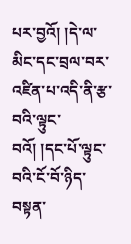པར་བྱའོ། །དེ་ལ་མིང་དང་བྲལ་བར་འཛིན་པ་འདི་ནི་རྩ་བའི་ལྟུང་བའོ། །དང་པོ་ལྟུང་བའི་ངོ་བོ་ཉིད་བསྟན་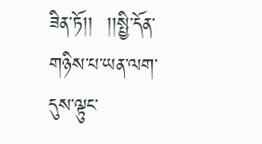ཟིན་ཏོ།།  །།སྤྱི་དོན་གཉིས་པ་ཡན་ལག་དུས་ལྟུང་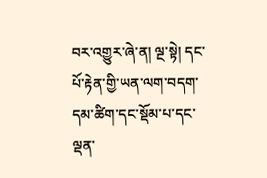བར་འགྱུར་ཞེ་ན། ལྔ་སྟེ། དང་པོ་རྟེན་གྱི་ཡན་ལག་བདག་དམ་ཚིག་དང་སྡོམ་པ་དང་ལྡན་